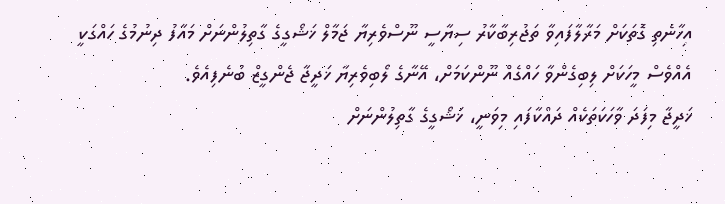އިހާނެތި ގޮތަކަށް މަރާލާފައިވާ ތަޖުރިބާކާރު ސިޔާސީ ނޫސްވެރިޔާ ޖަމާލް ޚަޝޯގީގެ ގާތިލުންނަށް މައާފު ދިނުމުގެ ހައްގަކީ އެއްވެސް މީހަކަށް ލިބިގެންވާ ހައްގެއް ނޫންކަމަށް، އޭނާގެ ލޯބިވެރިޔާ ޚަދީޖާ ޖެންގީޒް ބުނެފިއެވެ.
ޚަދީޖާ މިފަދަ ވާހަކަތަކެއް ދައްކާފައި މިވަނީ، ޚަޝޯގީގެ ގާތިލުންނަށް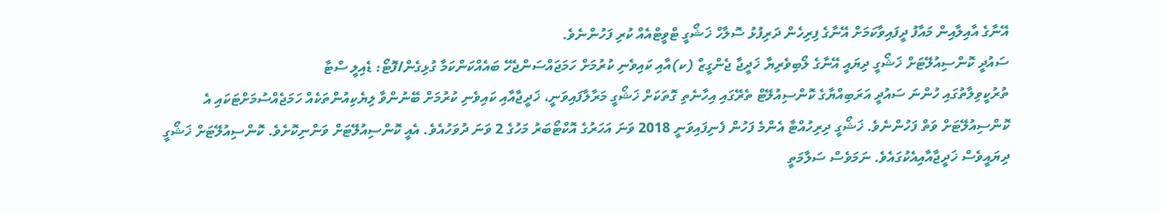އޭނާގެ އާއިލާއިން މައާފު ދީފައިވާކަމަށް އޭނާގެ ފިރިހެން ދަރިފުޅު ސޮލާހް ޚަޝޯގީ ޓްވީޓްއެއް ކުރި ފަހުންނެވެ.
ސައުދީ ކޮންސިއުލޭޓަށް ޚަޝޯގީ ދިޔައީ އޭނާގެ ލޯބިވެރިޔާ ޚަދީޖާ ޖެންގީޒް (ކ)އާއި ކައިވެނި ކުރުމަށް ހަމަޖައްސަންޖެހޭ ބައެއްކަންކަމާ ގުޅިގެން/ފޮޓޯ: ޑެއިލީ ސްޓާ
ތުރުކީވިލާތުގައި ހުންނަ ސައުދީ އަރަބިއްޔާގެ ކޮންސިއުލޭޓް ތެރޭގައި އިހާނެތި ގޮތަކަށް ޚަޝޯގީ މަރާލާފައިވަނީ، ޚަދީޖާއާއި ކައިވެނި ކުރުމަށް ބޭނުންވާ ލިޔެކިއުންތަކެއް ހަމަޖެއްސުމަށްޓަކައި އެ ކޮންސިއުލޭޓަށް ވަތް ފަހުންނެވެ. ޚަޝޯގީ ދިރިހުއްޓާ އެންމެ ފަހުން ފެނިފައިވަނީ 2018 ވަނަ އަހަރުގެ އޮކްޓޯބަރު މަހުގެ 2 ވަނަ ދުވަހުއެވެ. އެއީ ކޮންސިއުލޭޓަށް ވަންނިކޮށެވެ. ކޮންސިއުލޭޓަށް ޚަޝޯގީ ދިޔައީވެސް ޚަދީޖާއާއިއެކުގައެވެ. ނަމަވެސް ސަލާމަތީ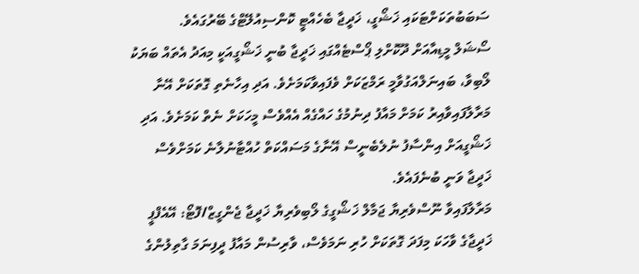ސަބަބުތަކަށްޓަކައި ޚަޝޯގީ، ޚަދީޖާ ބެހެއްޓީ ކޮންސިއުލޭޓްގެ ބޭރުގައެވެ.
ސޯޝަލް މީޑިއާއަށް ދޫކޮށްލި ޕޯސްޓެއްގައި ޚަދީޖާ ބުނީ ޚަޝޯގީއަކީ މިއަދު އެތައް ބަޔަކު ލޯބިވާ، ބައިނަލްއަގުވާމީ ރަމްޒަކަށް ވެފައިވާކަމަށެވެ. އަދި އިހާނެތި ގޮތަކަށް އޭނާ މަރާލާފައިވާއިރު ކަމަށް މައާފު ދިނުމުގެ ހައްގެއް އެއްވެސް މީހަކަށް ނެތް ކަމަށެވެ. އަދި ޚަޝޯގީއަށް އިންސާފު ނުލެބެނީސް އޭނާގެ މަސައްކަތް ހުއްޓާނުލާނެ ކަމަށްވެސް ޚަދީޖާ ވަނީ ބުނެފައެވެ.
މަރާލާފައިވާ ނޫސްވެރިޔާ ޖަމާލް ޚަޝޯގީގެ ލޯބިވެރިޔާ ޚަދީޖާ ޖެންގީޒް/ފޮޓޯ: އޭއެފްޕީ
ޚަދީޖާގެ ވާހަކަ މިފަދަ ގޮތަކަށް ހުރި ނަމަވެސް، ވާރިސުން މައާފު ދީފިނަމަ ގާތިލުންގެ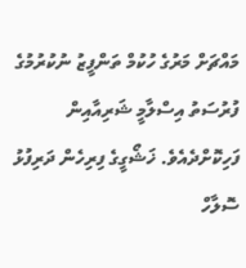މައްޗަށް މަރުގެ ހުކުމް ތަންފީޒު ނުކުރުމުގެ ފުރުސަތު އިސްލާމީ ޝަރިއާއިން ފަހިކޮށްދެއެވެ. ޚަޝޯގީގެ ފިރިހެން ދަރިފުޅު ސޮލާހް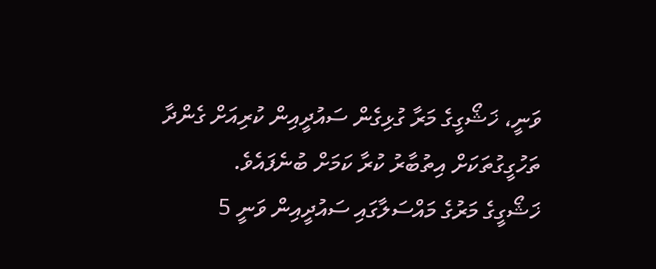ވަނީ، ޚަޝޯގީގެ މަރާ ގުޅިގެން ސައުދީއިން ކުރިއަށް ގެންދާ ތަހުގީގުތަކަށް އިތުބާރު ކުރާ ކަމަށް ބުނެފައެވެ.
ޚަޝޯގީގެ މަރުގެ މައްސަލާގައި ސައުދީއިން ވަނީ 5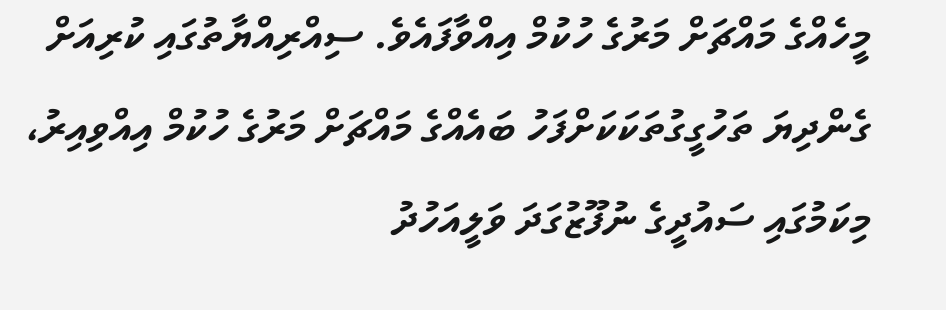މީހެއްގެ މައްޗަށް މަރުގެ ހުކުމް އިއްވާފައެވެ. ސިއްރިއްޔާތުގައި ކުރިއަށް ގެންދިޔަ ތަހުގީގުތަކަކަށްފަހު ބައެއްގެ މައްޗަށް މަރުގެ ހުކުމް އިއްވިއިރު، މިކަމުގައި ސައުދީގެ ނުފޫޒުގަދަ ވަލީއަހުދު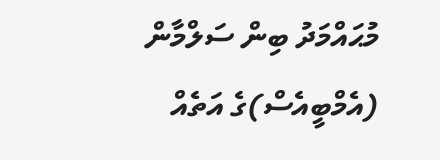މުޙައްމަދު ބިން ސަލްމާން (އެމްބީއެސް)ގެ އަތެއް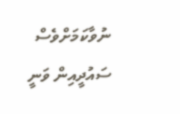ނުވާކަމަށްވެސް ސައުދީއިން ވަނީ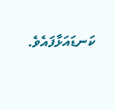ކަނޑައަޅާފައެވެ.